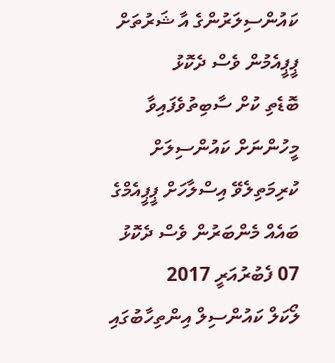ކައުންސިލަރުންގެ އާ ޝަރުތަށް ޕީޕީއެމުން ވެސް ދެކޮޅު
ބޮޑެތި ކުށް ސާބިތުވެފައިވާ މީހުންނަށް ކައުންސިލަށް ކުރިމަތިލެވޭ އިސްލާހަށް ޕީޕީއެމްގެ ބައެއް މެންބަރުން ވެސް ދެކޮޅު
07 ފެބުރުއަރީ 2017
ލޯކަލް ކައުންސިލް އިންތިހާބުގައި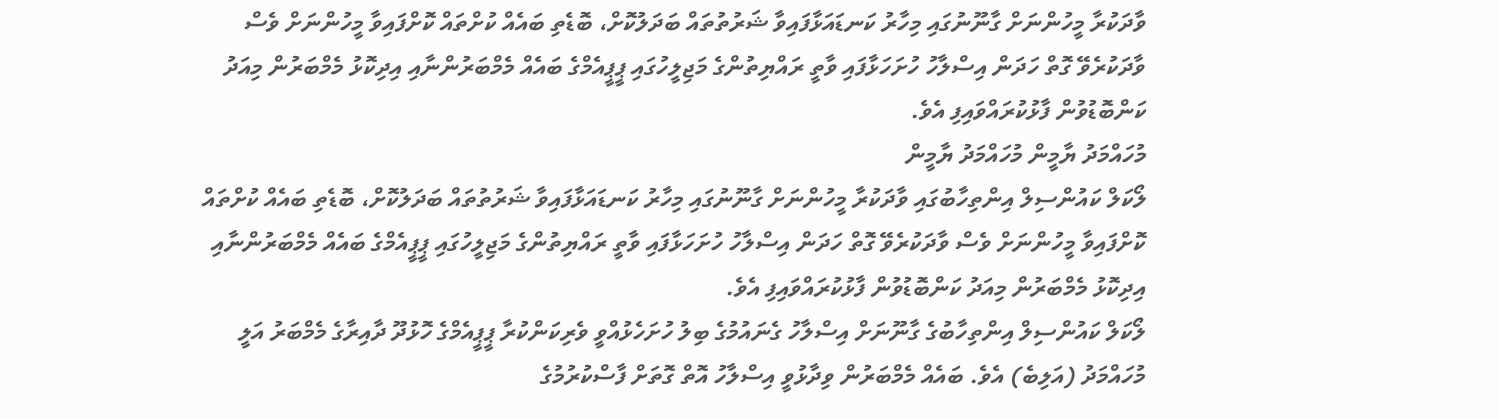ވާދަކުރާ މީހުންނަށް ގާނޫނުގައި މިހާރު ކަނޑައަޅާފައިވާ ޝަރުތުތައް ބަދަލުކޮށް، ބޮޑެތި ބައެއް ކުށްތައް ކޮށްފައިވާ މީހުންނަށް ވެސް ވާދަކުރެވޭ ގޮތް ހަދަން އިސްލާހު ހުށަހަޅާފައި ވާތީ ރައްޔިތުންގެ މަޖިލީހުގައި ޕީޕީއެމްގެ ބައެއް މެމްބަރުންނާއި އިދިކޮޅު މެމްބަރުން މިއަދު ކަންބޮޑުވުން ފާޅުކުރައްވައިފި އެވެ.
މުހައްމަދު ޔާމީން މުހައްމަދު ޔާމީން
ލޯކަލް ކައުންސިލް އިންތިހާބުގައި ވާދަކުރާ މީހުންނަށް ގާނޫނުގައި މިހާރު ކަނޑައަޅާފައިވާ ޝަރުތުތައް ބަދަލުކޮށް، ބޮޑެތި ބައެއް ކުށްތައް ކޮށްފައިވާ މީހުންނަށް ވެސް ވާދަކުރެވޭ ގޮތް ހަދަން އިސްލާހު ހުށަހަޅާފައި ވާތީ ރައްޔިތުންގެ މަޖިލީހުގައި ޕީޕީއެމްގެ ބައެއް މެމްބަރުންނާއި އިދިކޮޅު މެމްބަރުން މިއަދު ކަންބޮޑުވުން ފާޅުކުރައްވައިފި އެވެ.
ލޯކަލް ކައުންސިލް އިންތިހާބުގެ ގާނޫނަށް އިސްލާހު ގެނައުމުގެ ބިލު ހުށަހެޅުއްވީ ވެރިކަންކުރާ ޕީޕީއެމްގެ ހޮޅުދޫ ދާއިރާގެ މެމްބަރު އަލީ މުހައްމަދު (އަލިބެ) އެވެ. ބައެއް މެމްބަރުން ވިދާޅުވީ އިސްލާހު އޮތް ގޮތަށް ފާސްކުރުމުގެ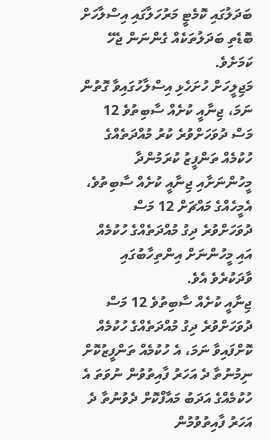ބަދަލުގައި ކޮމެޓީ މަރުހަލާގައި އިސްލާހަށް ބޮޑެތި ބަދަލުތަކެއް ގެންނަން ޖެހޭ ކަމަށެވެ.
މަޖިލީހަށް ހުށަހެޅި އިސްލާހުގައިވާ ގޮތުން ނަމަ، ޖިނާއީ ކުށެއް ސާބިތުވެ 12 މަސް ދުވަހަށްވުރެ ކުރު މުއްދަތެއްގެ ހުކުމެއް ތަންފީޒު ކުރަމުންދާ މީހުންނަށާއި ޖިނާއީ ކުށެއް ސާބިތުވެ، އެމީހެއްގެ މައްޗަށް 12 މަސް ދުވަހަށްވުރެ ދިގު މުއްދަތެއްގެ ހުކުމެއް އައި މީހުންނަށް އިންތިހާބުގައި ވާދަކުރެވެ އެވެ.
ޖިނާއީ ކުށެއް ސާބިތުވެ 12 މަސް ދުވަހަށްވުރެ ދިގު މުއްދަތެއްގެ ހުކުމެއް ކޮށްފައިވާ ނަމަ، އެ ހުކުމެއް ތަންފީޒުކޮށް ނިމުނުތާ ދެ އަހަރު ފާއިތުވުން ނުވަތަ އެ ހުކުމެއްގެ އަދަބު މައާފްކޮށް ދެވުނުތާ ދެ އަހަރު ފާއިތުވުމުން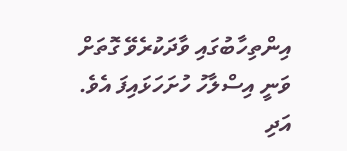އިންތިހާބުގައި ވާދަކުރެވޭ ގޮތަށް ވަނީ އިސްލާހު ހުށަހަޅައިފަ އެވެ. އަދި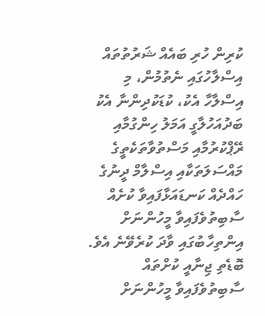ކުރިން ހުރި ބައެއް ޝަރުތުތައް އިސްލާހުގައި ނެތުމުން، މި އިސްލާހާ އެކު، ކުޑަކުދިންނާ އެކު ބަދުއަހުލާގީ އަމަލު ހިންގުމާއި ރޭޕްކުރުމާއި މަސްތުވާތަކެތީގެ މައްސަލަތަކާއި އިސްލާމް ދީނުގެ ހައްދެއް ކަނޑައަޅާފައިވާ ކުށެއް ސާބިތުވެފައިވާ މީހުންނަށް އިންތިހާބުގައި ވާދަ ކުރެވޭނެ އެވެ.
ބޮޑެތި ޖިނާއީ ކުށްތައް ސާބިތުވެފައިވާ މީހުންނަށް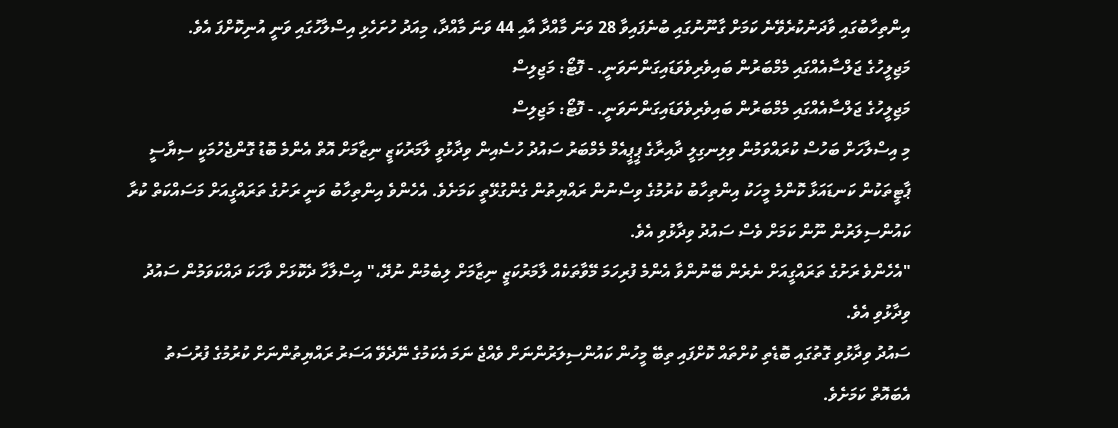އިންތިހާބުގައި ވާދަނުކުރެވޭނެ ކަމަށް ގާނޫނުގައި ބުނެފައިވާ 28 ވަނަ މާއްދާ އާއި 44 ވަނަ މާއްދާ، މިއަދު ހުށަހެޅި އިސްލާހުގައި ވަނީ އުނިކޮށްފަ އެވެ.
މަޖިލީހުގެ ޖަލްސާއެއްގައި މެމްބަރުން ބައިވެރިވެވަޑައިގަންނަވަނީ. - ފޮޓޯ: މަޖިލިސް
މަޖިލީހުގެ ޖަލްސާއެއްގައި މެމްބަރުން ބައިވެރިވެވަޑައިގަންނަވަނީ. - ފޮޓޯ: މަޖިލިސް
މި އިސްލާހަށް ބަހުސް ކުރައްވަމުން ވިލިނގިލީ ދާއިރާގެ ޕީޕީއެމް މެމްބަރު ސައުދު ހުސެއިން ވިދާޅުވީ ލާމަރުކަޒީ ނިޒާމަށް އޮތް އެންމެ ބޮޑު ގޮންޖެހުމަކީ ސިޔާސީ ޕާޓީތަކުން ކަނޑައަޅާ ކޮންމެ މީހަކު އިންތިހާބު ކުރުމުގެ ވިސްނުން ރައްޔިތުން ގެންގުޅޭތީ ކަމަށެވެ. އެހެންވެ އިންތިހާބު ވަނީ ރަށުގެ ތަރައްގީއަށް މަސައްކަތް ކުރާ ކައުންސިލަރުން ނޫން ކަމަށް ވެސް ސައުދު ވިދާޅުވި އެވެ.
"އެހެންވެ ރަށުގެ ތަރައްގީއަށް ނެރެން ބޭނުންވާ އެންމެ ފުރިހަމަ މޭވާތަކެއް ލާމަރުކަޒީ ނިޒާމަށް ލިބެމުން ނުދޭ،" އިސްލާހާ ދެކޮޅަށް ވާހަކަ ދައްކަވަމުން ސައުދު ވިދާޅުވި އެވެ.
ސައުދު ވިދާޅުވި ގޮތުގައި ބޮޑެތި ކުށްތައް ކޮށްފައި ތިބޭ މީހުން ކައުންސިލަރުންނަށް ވެއްޖެ ނަމަ އެކަމުގެ ނޭދެވޭ އަސަރު ރައްޔިތުންނަށް ކުރުމުގެ ފުރުސަތު އެބައޮތް ކަމަށެވެ.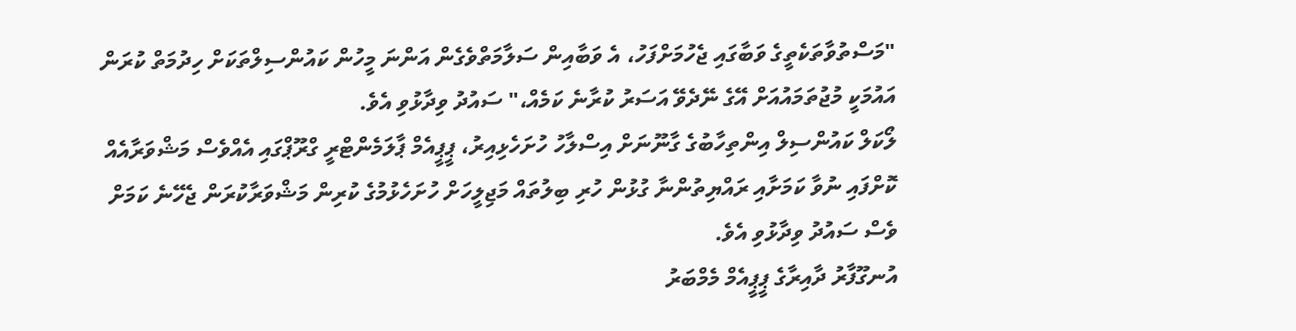"މަސްތުވާތަކެތީގެ ވަބާގައި ޖެހުމަށްފަހު، އެ ވަބާއިން ސަލާމަތްވެގެން އަންނަ މީހުން ކައުންސިލްތަކަށް ހިދުމަތް ކުރަން އައުމަކީ މުޖުތަމައުއަށް އޭގެ ނޭދެވޭ އަސަރު ކުރާނެ ކަމެއް،" ސައުދު ވިދާޅުވި އެވެ.
ލޯކަލް ކައުންސިލް އިންތިހާބުގެ ގާނޫނަށް އިސްލާހު ހުށަހެޅިއިރު، ޕީޕީއެމް ޕާލަމެންޓްރީ ގްރޫޕްގައި އެއްވެސް މަޝްވަރާއެއް ކޮށްފައި ނުވާ ކަމަށާއި ރައްޔިތުންނާ ގުޅުން ހުރި ބިލުތައް މަޖިލީހަށް ހުށަހެޅުމުގެ ކުރިން މަޝްވަރާކުރަން ޖެހޭނެ ކަމަށް ވެސް ސައުދު ވިދާޅުވި އެވެ.
އުނގޫފާރު ދާއިރާގެ ޕީޕީއެމް މެމްބަރު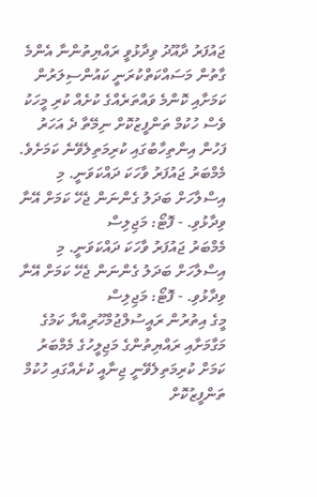ޖައުފަރު ދާއޫދު ވިދާޅުވީ ރައްޔިތުންނާ އެންމެ ގާތުން މަސައްކަތްކުރަނީ ކައުންސިލަރުން ކަމަށާއި ކޮންމެ ވައްތަރެއްގެ ކުށެއް ކުރި މީހަކު ވެސް ހުކުމް ތަންފީޒުކޮށް ނިމޭތާ ދެ އަހަރު ފަހުން އިންތިހާބުގައި ކުރިމަތިލެވޭނެ ކަމަށެވެ.
މެމްބަރު ޖައުފަރު ވާހަކަ ދައްކަވަނީ. މި އިސްލާހަށް ބަދަލު ގެންނަން ޖެހޭ ކަމަށް އޭނާ ވިދާޅުވި. - ފޮޓޯ: މަޖިލިސް
މެމްބަރު ޖައުފަރު ވާހަކަ ދައްކަވަނީ. މި އިސްލާހަށް ބަދަލު ގެންނަން ޖެހޭ ކަމަށް އޭނާ ވިދާޅުވި. - ފޮޓޯ: މަޖިލިސް
މީގެ އިތުރުން ރައީސުލްޖުމްހޫރިއްޔާ ކަމުގެ މަގާމަށާއި ރައްޔިތުންގެ މަޖިލީހުގެ މެމްބަރު ކަމަށް ކުރިމަތިލެވޭނީ ޖިނާއީ ކުށެއްގައި ހުކުމް ތަންފީޒުކޮށް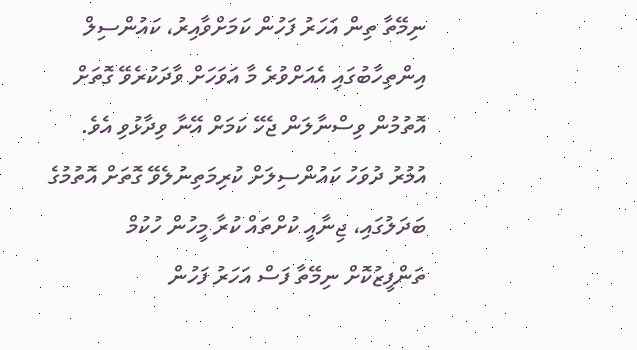ނިމޭތާ ތިން އަހަރު ފަހުން ކަމަށްވާއިރު، ކައުންސިލް އިންތިހާބުގައި އެއަށްވުރެ މާ އަވަހަށް ވާދަކުރެވޭ ގޮތަށް އޮތުމުން ވިސްނާލަން ޖެހޭ ކަމަށް އޭނާ ވިދާޅުވި އެވެ.
އުމުރު ދުވަހު ކައުންސިލަށް ކުރިމަތިނުލެވޭ ގޮތަށް އޮތުމުގެ ބަދަލުގައި، ޖިނާއީ ކުށްތައް ކުރާ މީހުން ހުކުމް ތަންފީޒުކޮށް ނިމޭތާ ފަސް އަހަރު ފަހުން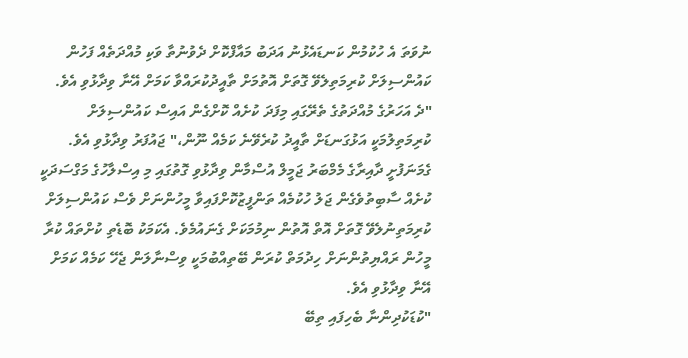ނުވަތަ އެ ހުކުމުން ކަނޑައެޅުނު އަދަބު މައާފްކޮށް ދެވުނުތާ ވަކި މުއްދަތެއް ފަހުން ކައުންސިލަށް ކުރިމަތިލެވޭ ގޮތަށް އޮތުމަށް ތާއީދުކުރައްވާ ކަމަށް އޭނާ ވިދާޅުވި އެވެ.
"ދެ އަހަރުގެ މުއްދަތުގެ ތެރޭގައި މިފަދަ ކުށެއް ކޮށްގެން އައިސް ކައުންސިލަށް ކުރިމަތިލުމަކީ އަޅުގަނޑަށް ތާއީދު ކުރެވޭނެ ކަމެއް ނޫން،" ޖައުފަރު ވިދާޅުވި އެވެ.
ގެމަނަފުށީ ދާއިރާގެ މެމްބަރު ޖަމީލް އުސްމާން ވިދާޅުވި ގޮތުގައި މި އިސްލާހުގެ މަގްސަދަކީ ކުށެއް ސާބިތުވެގެން ޖަލު ހުކުމެއް ތަންފީޒުކޮށްފައިވާ މީހުންނަށް ވެސް ކައުންސިލަށް ކުރިމަތިނުލެވޭ ގޮތަށް އޮތް އޮތުން ނިމުމަކަށް ގެނައުމެވެ. އެކަމަކު ބޮޑެތި ކުށްތައް ކުރާ މީހުން ރައްޔިތުންނަށް ހިދުމަތް ކުރަން ބޭތިއްބުމަކީ ވިސްނާލަން ޖެހޭ ކަމެއް ކަމަށް އޭނާ ވިދާޅުވި އެވެ.
"ކުޑަކުދިންނާ ބެހިފައި ތިބޭ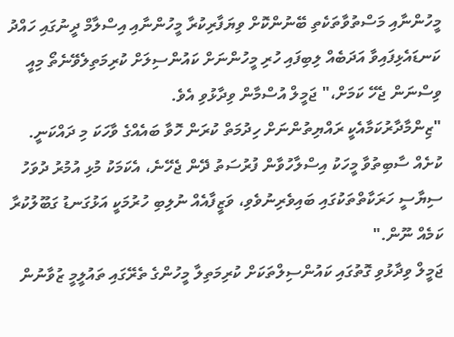މީހުންނާއި މަސްތުވާތަކެތި ބޭނުންކޮށް ވިޔަފާރިކުރާ މީހުންނާއި އިސްލާމް ދީނުގައި ހައްދު ކަނޑައެޅިފައިވާ އަދަބެއް ލިބިފައި ހުރި މީހުންނަށް ކައުންސިލަށް ކުރިމަތިލެވޭނެތޯ މިއީ ވިސްނަން ޖެހޭ ކަމަށް،" ޖަމީލް އުސްމާން ވިދާޅުވި އެވެ.
"ޒިންމާދާރުކަމާއެކީ ރައްޔިތުންނަށް ހިދުމަތް ކުރަން ހޮވާ ބައެއްގެ ވާހަކަ މި ދައްކަނީ. ކުށެއް ސާބިތުވާ މީހަކު އިސްލާހުވާން ފުރުސަތު ދޭން ޖެހޭނެ، އެކަމަކު މުޅި އުމުރު ދުވަހު ސިޔާސީ ހަރަކާތްތަކުގައި ބައިވެރިނުވެވި، ވަޒީފާއެއް ނުލިބި ހުރުމަކީ އަޅުގަނޑު ގަބޫލުކުރާ ކަމެއް ނޫން."
ޖަމީލް ވިދާޅުވި ގޮތުގައި ކައުންސިލްތަކަށް ކުރިމަތިލާ މީހުންގެ ތެރޭގައި ތައުލީމީ ޒުވާނުން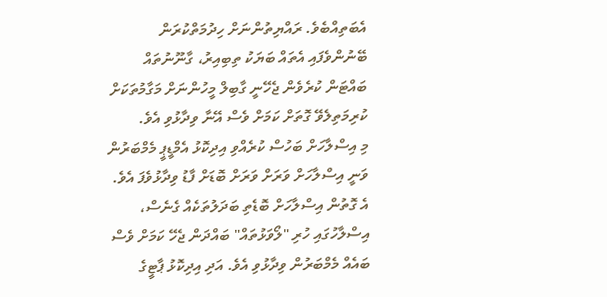އެބަތިއްބެވެ. ރައްޔިތުންނަށް ހިދުމަތްކުރަން ބޭނުންވެފައި އެތައް ބަޔަކު ތިބިއިރު، ގާނޫނުތައް ބައްޓަން ކުރެވެން ޖެހޭނީ ގާބިލް މީހުންނަށް މަގާމުތަކަށް ކުރިމަތިލެވޭ ގޮތަށް ކަމަށް ވެސް އޭނާ ވިދާޅުވި އެވެ.
މި އިސްލާހަށް ބަހުސް ކުރެއްވި އިދިކޮޅު އެމްޑީޕީ މެމްބަރުން ވަނީ އިސްލާހަށް ވަރަށް ވަރަށް ބޮޑަށް ފާޑު ވިދާޅުވެފަ އެވެ. އެ ގޮތުން އިސްލާހަށް ބޮޑެތި ބަދަލުތަކެއް ގެނެސް، އިސްލާހުގައި ހުރި "ލޯވަޅުތައް" ބައްދަން ޖެހޭ ކަމަށް ވެސް ބައެއް މެމްބަރުން ވިދާޅުވި އެވެ. އަދި އިދިކޮޅު ޕާޓީގެ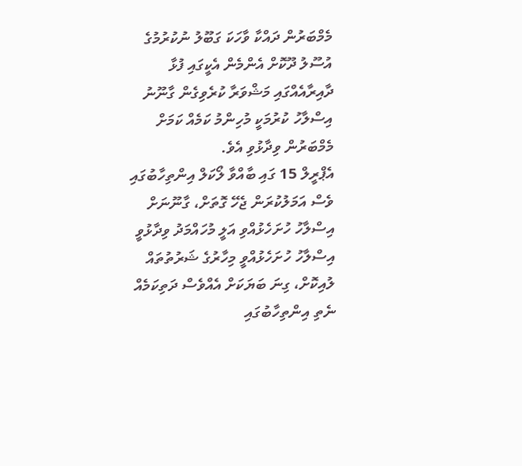މެމްބަރުން ދައްކާ ވާހަކަ ގަބޫލު ނުކުރުމުގެ އުސޫލު ދޫކޮށް އެންމެން އެކީގައި ފުޅާ ދާއިރާއެއްގައި މަޝްވަރާ ކުރެވިގެން ގާނޫނު އިސްލާހު ކުރުމަކީ މުހިންމު ކަމެއް ކަމަށް މެމްބަރުން ވިދާޅުވި އެވެ.
އެޕްރީލް 15 ގައި ބާއްވާ ލޯކަލް އިންތިހާބުގައި ވެސް އަމަލުކުރަން ޖެހޭ ގޮތަށް، ގާނޫނަށް އިސްލާހު ހުށަހެޅުއްވި އަލީ މުހައްމަދު ވިދާޅުވީ އިސްލާހު ހުށަހެޅުއްވީ މިހާރުގެ ޝަރުތުތައް ލުއިކޮށް، ގިނަ ބަޔަކަށް އެއްވެސް ދަތިކަމެއް ނެތި އިންތިހާބުގައި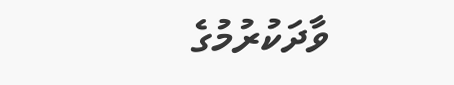ވާދަކުރުމުގެ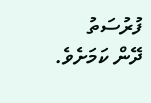ފުރުސަތު ދޭން ކަމަށެވެ.